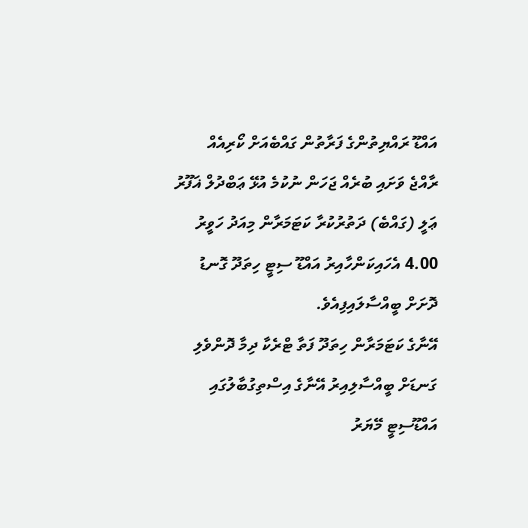އައްޑޫ ރައްޔިތުންގެ ފަރާތުން ގައްބެއަށް ކޯރިއެއް
ރާއްޖެ ވަށައި ބުރެއް ޖަހަން ނުކުމެ އުޅޭ ޢަބްދުލް ޣަފޫރު ޢަލީ (ގައްބެ) ދަތުރުކުރާ ކަޓަމަރާން މިއަދު ހަވީރު 4.00 އެހައިކަންހާއިރު އައްޑޫ ސިޓީ ހިތަދޫ ގޮނޑު ދޮށަށް ބީއްސާލައިފިއެވެ.
އޭނާގެ ކަޓަމަރާން ހިތަދޫ ފަތާ ޓްރެކާ ދިމާ ދޮންވެލި ގަނޑަށް ބީއްސާލިއިރު އޭނާގެ އިސްތިގުބާލުގައި އައްޑޫސިޓީ މޭޔަރު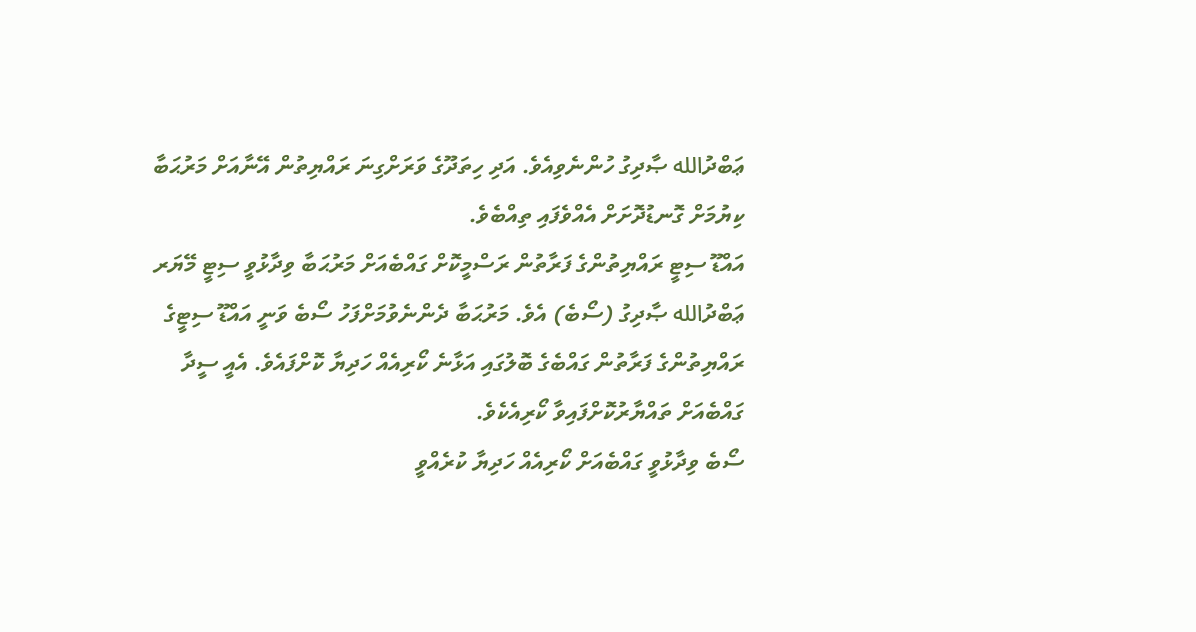ޢަބްދުالله ޞާދިގު ހުންނެވިއެވެ. އަދި ހިތަދޫގެ ވަރަށްގިނަ ރައްޔިތުން އޭނާއަށް މަރުޙަބާ ކިޔުމަށް ގޮނޑުދޮށަށް އެއްވެފައި ތިއްބެވެ.
އައްޑޫ ސިޓީ ރައްޔިތުންގެ ފަރާތުން ރަސްމީކޮށް ގައްބެއަށް މަރުޙަބާ ވިދާޅުވީ ސިޓީ މޭޔަރ ޢަބްދުالله ޞާދިގު (ސޯބެ) އެވެ. މަރުޙަބާ ދެންނެވުމަށްފަހު ސޯބެ ވަނީ އައްޑޫ ސިޓީގެ ރައްޔިތުންގެ ފަރާތުން ގައްބެގެ ބޮލުގައި އަޅާނެ ކޯރިއެއް ހަދިޔާ ކޮށްފައެވެ. އެއީ ސީދާ ގައްބެއަށް ތައްޔާރުކޮށްފައިވާ ކޯރިއެކެވެ.
ސޯބެ ވިދާޅުވީ ގައްބެއަށް ކޯރިއެއް ހަދިޔާ ކުރެއްވީ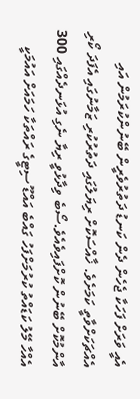އެއީ ވަރަށް ފަހަކާ ޖެހެން ދެން ކަނޑު ދަތުރުވެރީން ބޭނުންކުރަމުން އައި އެއްޗަކަށްވާތީ ކަމަށެވެ. ޚާއްސަކޮށް ރިޔަލުގައި ދަތުރުކުރި ޒަމާނުގައި އެފަދަ ކޯރި އާންމުކޮށް ބޭނުން ކޮށްފައިވެއެވެ.ސޯބެ ވިދާޅުވީ ރިޔާ ނެގި އުޅަނދެއްގައި 300 އެއްހާ މޭލު ކަޑައްތު ކުރުމަށްފަހު ގައްބެ އައްޑޫ ސިޓީގެ ރައްތަކާ ހަމައަށް އައުމަކީ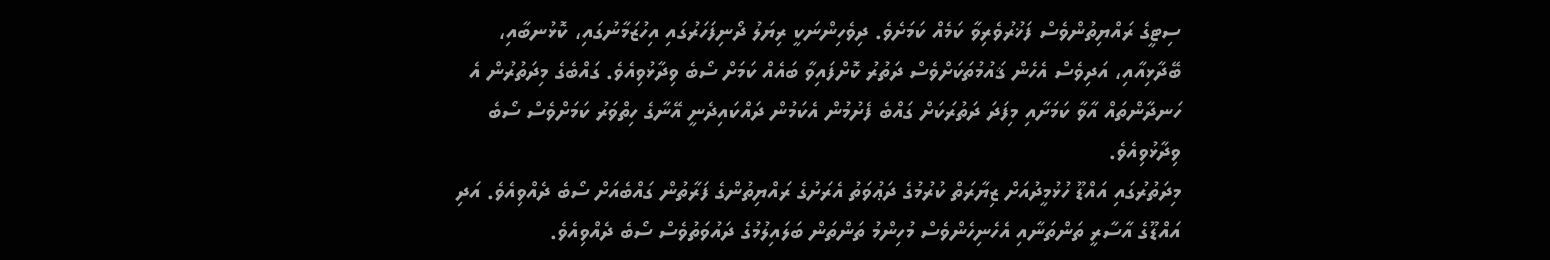ސިޓީގެ ރައްޔިތުންވެސް ފަޚުރުވެރިވާ ކަމެއް ކަމަށެވެ. ދިވެހިންނަކީ ރިޔަލު ދޯނިފަހަރުގައި އިހުޒަމާނުގައި، ކޮޅުނބާއި، ބޭދާޅިއާއި، އަދިވެސް އެހެން ޤައުމުތަކަށްވެސް ދަތުރު ކޮށްފައިވާ ބައެއް ކަމަށް ސޯބެ ވިދާޅުވިއެވެ. ގައްބެގެ މިދަތުރުން އެ ހަނދާންތައް އާވާ ކަމަށާއި މިފަދަ ދަތުރަކަށް ގައްބެ ފެށުމުން އެކަމުން ދައްކައިދެނީ އޭނާގެ ހިތްވަރު ކަމަށްވެސް ސޯބެ ވިދާޅުވިއެވެ.
މިދަތުރުގައި އައްޑޫ ހުޅުމީދުއަށް ޒިޔާރަތް ކުރުމުގެ ދަޢުވަތު އެރަށުގެ ރައްޔިތުންގެ ފަރާތުން ގައްބެއަށް ސޯބެ ދެއްވިއެވެ. އަދި އައްޑޫގެ އާސާރީ ތަންތަނާއި އެހެނިހެންވެސް މުހިންމު ތަންތަން ބަލައިލުމުގެ ދައުވަތުވެސް ސޯބެ ދެއްވިއެވެ.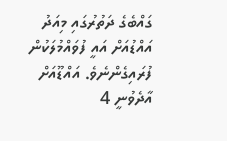ގައްބެގެ ދަތުރުގައި މިއަދު އައްޑުއަށް އައީ ފުވައްމުލަކުން ފުރައިގެންނެވެ. އައްޑޫއަށް އާދެވުނީ 4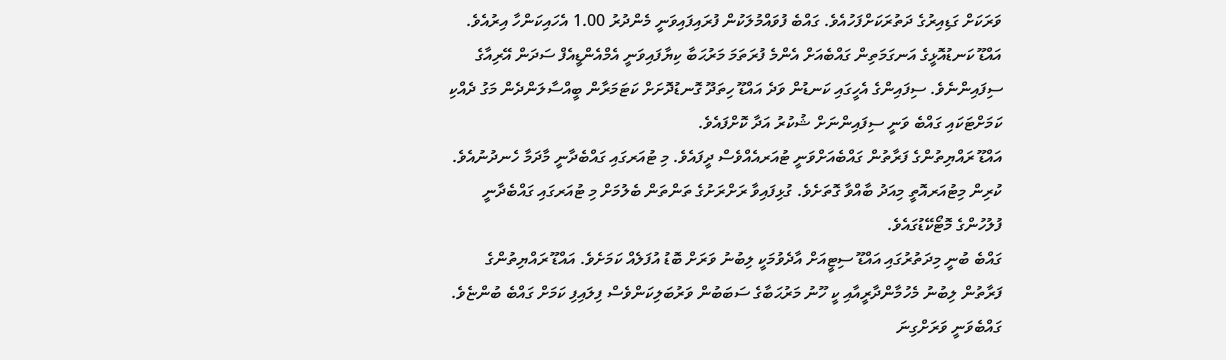ވަރަކަށް ގަޑިއިރުގެ ދަތުރަކަށްފަހުއެވެ. ގައްބެ ފުވައްމުލަކުން ފުރައިފައިވަނީ މެންދުރު 1.00 އެހައިކަންހާ އިރުއެވެ.
އައްޑޫ ކަނޑުއޮޅީގެ އަނގަމަތިން ގައްބެއަށް އެންމެ ފުރަތަމަ މަރުޙަބާ ކިޔާފައިވަނީ އެމްއެންޑީއެފް ސަދަން އޭރިއާގެ ސިފައިންނެވެ. ސިފައިންގެ އެހީގައި ކަނޑުން ވަދެ އައްޑޫ ހިތަދޫ ގޮނޑުދޮށަށް ކަޓަމަރާން ބީއްސާލަންދެން މަގު ދެއްކި ކަމަށްޓަކައި ގައްބެ ވަނީ ސިފައިންނަށް ޝުކުރު އަދާ ކޮށްފައެވެ.
އައްޑޫ ރައްޔިތުންގެ ފަރާތުން ގައްބެއަށްވަނީ ޓުއަރއެއްވެސް ދީފައެވެ. މި ޓުއަރގައި ގައްބެދާނީ މާދަމާ ހެނދުނުއެވެ. ކުރިން މިޓުއަރއޮތީ މިއަދު ބާއްވާ ގޮތަށެވެ. ގުޅިފައިވާ ރަށްރަށުގެ ތަންތަން ބެލުމަށް މި ޓުއަރގައި ގައްބެދާނީ ފުލުހުންގެ މޮޓޯކޭޑުގައެވެ.
ގައްބެ ބުނީ މިދަތުރުގައި އައްޑޫ ސިޓީއަށް އާދެވުމަކީ ލިބުނު ވަރަށް ބޮޑު އުފަލެއް ކަމަށެވެ. އައްޑޫ ރައްޔިތުންގެ ފަރާތުން ލިބުނު މެހުމާންދާރީއާއި ކީ ހޫނު މަރުޙަބާގެ ސަބަބުން ވަރުބަލިކަންވެސް ފިލައިފި ކަމަށް ގައްބެ ބުންޏެވެ.
ގައްބެވަނީ ވަރަށްގިނަ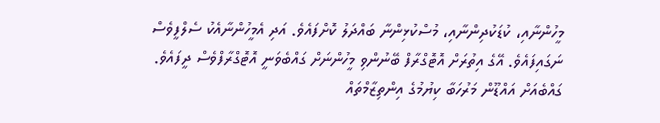މީހުންނާއި، ކުޑަކުދިންނާއި، މުސްކުޅިންނާ ބައްދަލު ކޮށްފައެވެ. އަދި އެމީހުންނާއެކު ސެލްފީވެސް ނަގައިފައެވެ. އޭގެ އިތުރަށް އޮޓޮގްރާފް ބޭނުންވި މީހުންނަށް ގައްބެވަނީ އޮޓޮގްރާފްވެސް ދީފައެވެ. ގައްބެއަށް އައްޑޫން މަރުހަބާ ކިޔުމުގެ އިންތިޒާމްތައް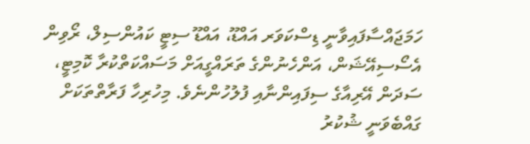ހަމަޖައްސާފައިވާނީ ޑިސްކަވަރ އައްޑޫ، އައްޑޫ ސިޓީ ކައުންސިލް، ރޯވިން އެސޯސިއޭޝަން، އަންހެނުންގެ ތަރައްގީއަށް މަސައްކަތްކުރާ ކޮމިޓީ، ސަދަން އޭރިއާގެ ސިފައިންނާއި ފުލުހުންނެވެ. މިހުރިހާ ފަރާތްތަކަށް ގައްބެވަނީ ޝުކުރު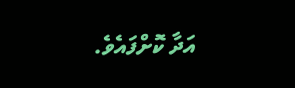އަދާ ކޮށްފައެވެ.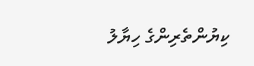ކިޔުންތެރިންގެ ހިޔާލު